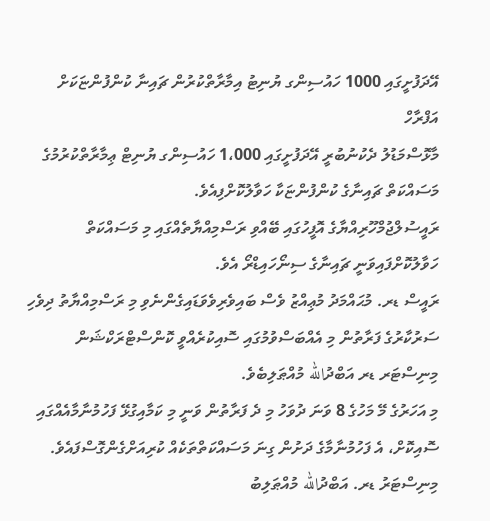އޭދަފުށީގައި 1000 ހައުސިންގ ޔުނިޓު އިމާރާތްކުރުން ޗައިނާ ކުންފުންޏަކަށް
އަފްރާހް
މާޅޮސްމަޑުލު ދެކުނުބުރީ އޭދަފުށީގައި 1،000 ހައުސިންގ ޔުނިޓް ޢިމާރާތްކުރުމުގެ މަސައްކަތް ޗައިނާގެ ކުންފުންޏަކާ ހަވާލުކޮށްފިއެވެ.
ރައީސުލްޖުމްހޫރިއްޔާގެ އޮފީހުގައި ބޭއްވި ރަސްމިއްޔާތެއްގައި މި މަސައްކަތް ހަވާލުކޮށްފައިވަނީ ޗައިނާގެ ސިނޯހައިޑްރޯ އެވެ.
ރައީސް ޑރ. މުޙައްމަދު މުޢިއްޒު ވެސް ބައިވެރިވެވަޑައިގެންނެވި މި ރަސްމިއްޔާތު ދިވެހި ސަރުކާރުގެ ފަރާތުން މި އެއްބަސްވުމުގައި ސޮއިކުރެއްވީ ކޮންސްޓްރަކްޝަން މިނިސްޓަރ ޑރ އަބްދުالله މުއްޠަލިބެވެ.
މި އަހަރުގެ މޭ މަހުގެ 8 ވަނަ ދުވަހު މި ދެ ފަރާތުން ވަނީ މި ކަމާއިގުޅޭ ފަހުމުނާމާއެއްގައި ސޮއިކޮށް، އެ ފަހުމުނާމާގެ ދަށުން ގިނަ މަސައްކަތްތަކެއް ކުރިއަށްގެންގޮސްފައެވެ.
މިނިސްޓަރު ޑރ. އަބްދުالله މުއްޠަލިބު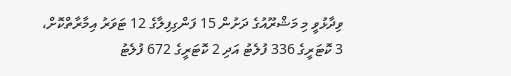ވިދާޅުވީ މި މަޝްރޫއުގެ ދަށުން 15 ފަންގިފިލާގެ 12 ޓަވަރު އިމާރާތްކޮށް، 3 ކޮޓަރީގެ 336 ފުލެޓު އަދި 2 ކޮޓަރީގެ 672 ފުލެޓު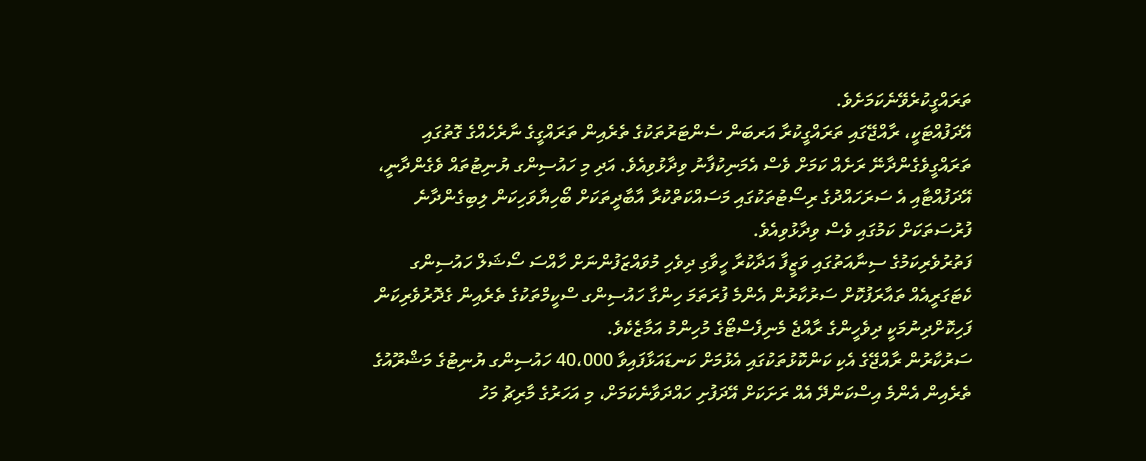ތަރައްގީކުރެވޭނެކަމަށެވެ.
އޭދަފުއްޓަކީ، ރާއްޖޭގައި ތަރައްގީކުރާ އަރބަން ސެންޓަރުތަކުގެ ތެރެއިން ތަރައްގީގެ ނާރެހެއްގެ ގޮތުގައި ތަރައްގީވެގެންދާނޭ ރަށެއް ކަމަށް ވެސް އެމަނިކުފާނު ވިދާޅުވިއެވެ. އަދި މި ހައުސިންގ ޔުނިޓުތައް ވެގެންދާނީ، އޭދަފުއްޓާއި އެ ސަރަހައްދުގެ ރިސޯޓުތަކުގައި މަސައްކަތްކުރާ އާބާދީތަކަށް ބޯހިޔާވަހިކަން ލިބިގެންދާނެ ފުރުސަތަކަށް ކަމުގައި ވެސް ވިދާޅުވިއެވެ.
ފަތުރުވެރިކަމުގެ ސިނާއަތުގައި ވަޒީފާ އަދާކުރާ ހީވާގި ދިވެހި މުވައްޒަފުންނަށް ހާއްސަ ސޯޝަލް ހައުސިންގ ކެޓަގަރީއެއް ތައާރަފުކޮށް ސަރުކާރުން އެންމެ ފުރަތަމަ ހިންގާ ހައުސިންގ ސްކީމްތަކުގެ ތެރެއިން ގެދޮރުވެރިކަން ފަހިކޮށްދިނުމަކީ ދިވެހީންގެ ރާއްޖެ މެނިފެސްޓޯގެ މުހިންމު އަމާޒެކެވެ.
ސަރުކާރުން ރާއްޖޭގެ އެކި ކަންކޮޅުތަކުގައި އެޅުމަށް ކަނޑައަޅާފައިވާ 40،000 ހައުސިންގ ޔުނިޓުގެ މަޝްރޫއުގެ ތެރެއިން އެންމެ އިސްކަންދޭ އެއް ރަށަކަށް އޭދަފުށި ހައްދަވާނެކަމަށް، މި އަހަރުގެ މާރިޗު މަހު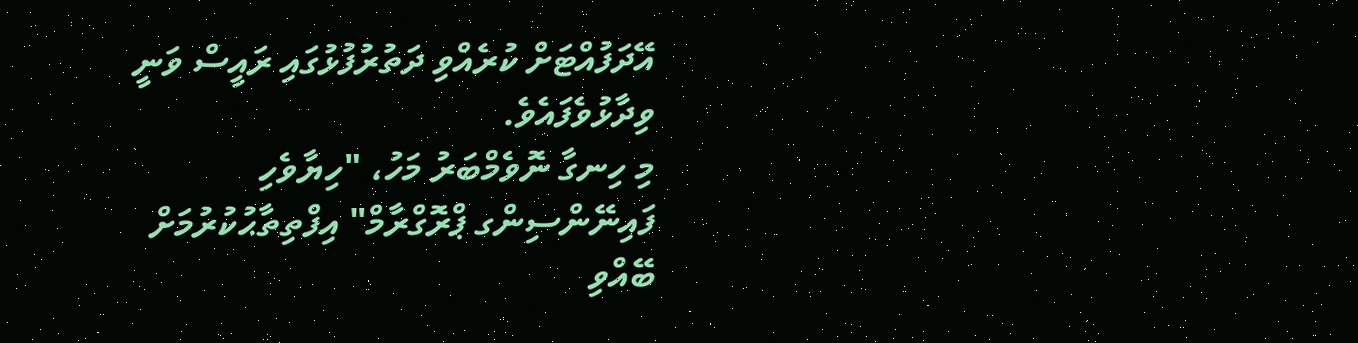އޭދަފުއްޓަށް ކުރެއްވި ދަތުރުފުޅުގައި ރައީސް ވަނީ ވިދާޅުވެފައެވެ.
މި ހިނގާ ނޮވެމްބަރު މަހު، "ހިޔާވެހި ފައިނޭންސިންގ ޕްރޮގްރާމް" އިފްތިތާޙުކުރުމަށް ބޭއްވި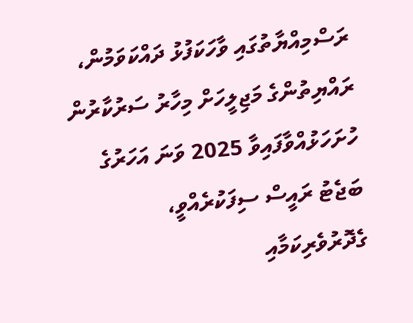ރަސްމިއްޔާތުގައި ވާހަކަފުޅު ދައްކަވަމުން، ރައްޔިތުންގެ މަޖިލީހަށް މިހާރު ސަރުކާރުން ހުށަހަޅުއްވާފައިވާ 2025 ވަނަ އަހަރުގެ ބަޖެޓު ރައީސް ސިފަކުރެއްވީ، ގެދޮރުވެރިކަމާއި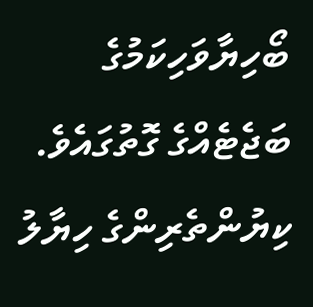ބޯހިޔާވަހިކަމުގެ ބަޖެޓެއްގެ ގޮތުގައެވެ.
ކިޔުންތެރިންގެ ހިޔާލު